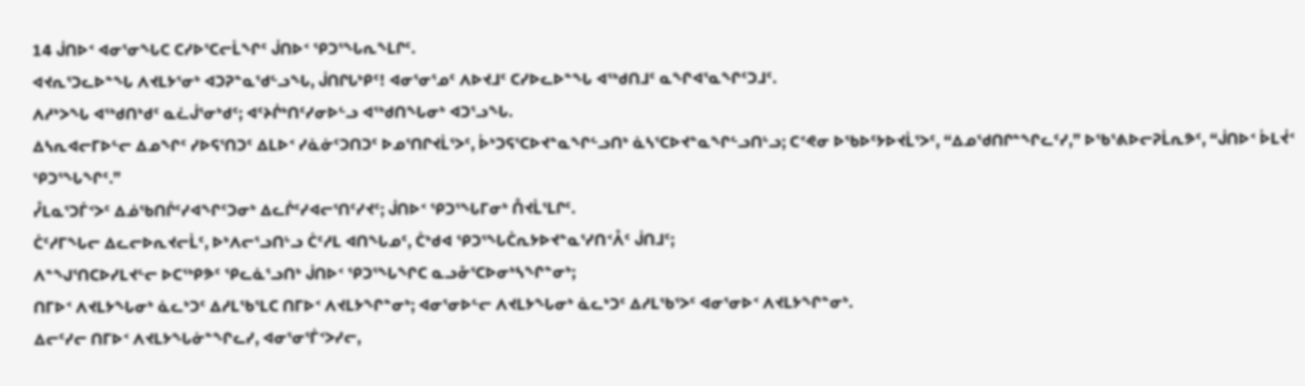14 ᒎᑎᐅᑉ ᐊᓂᕐᓂᖓᑕ ᑕᓯᐅᕐᑕᓕᒫᖏᑦ ᒎᑎᐅᑉ ᕿᑐᕐᖓᕆᖕᒪᒋᑦ.
ᐊᔪᕆᕐᑐᓚᐅᓐᖓ ᐱᔪᒪᔭᕐᓂᒃ ᐊᑐᕈᓐᓇᖁᓪᓗᖓ, ᒎᑎᒋᒐᒃᑭᑦ! ᐊᓂᕐᓂᕐᓄᑦ ᐱᐅᔪᒧᑦ ᑕᓯᐅᓚᐅᓐᖓ ᐊᖅᑯᑎᒧᑦ ᓇᖏᐊᕐᓇᖏᑦᑐᒧᑦ.
ᐱᓱᒃᐳᖓ ᐊᖅᑯᑎᒃᑯᑦ ᓇᓛᒎᕐᓂᒃᑯᑦ; ᐊᑦᔨᒌᒃᑎᑦᓯᓂᐅᓪᓗ ᐊᖅᑯᑎᖓᓂᒃ ᐊᑐᕐᓗᖓ.
ᐃᓴᕆᐊᓕᒥᐅᓪᓕ ᐃᓄᖏᑦ ᓯᐅᕋᕐᑎᑐᑦ ᐃᒪᐅᑉ ᓯᓈᓃᑦᑐᑎᑐᑦ ᐅᓄᕐᑎᒋᔪᒫᕐᐳᑦ, ᐆᒃᑐᕋᕐᑕᐅᔪᓐᓇᖏᓪᓗᑎᒃ ᓈᓴᕐᑕᐅᔪᓐᓇᖏᓪᓗᑎᒡᓗ; ᑕᕝᕙᓂ ᐅᖃᐅᑦᔭᐅᔪᒫᕐᐳᑦ, “ᐃᓄᖁᑎᒋᓐᖏᓚᑦᓯ,” ᐅᖃᕐᕕᐅᓕᕈᒫᕆᕗᑦ, “ᒎᑎᐅᑉ ᐆᒪᔫᑉ ᕿᑐᕐᖓᖏᑦ.”
ᓮᒪᓇᕐᑐᒦᑉᐳᑦ ᐃᓅᖃᑎᒌᑦᓯᐊᖏᑦᑐᓂᒃ ᐃᓚᒌᑦᓯᐊᓕᕐᑎᑦᓯᔪᑦ; ᒎᑎᐅᑉ ᕿᑐᕐᖓᒥᓂᒃ ᑍᔪᒫᕐᒪᒋᑦ.
ᑖᑦᓱᒥᖓᓕ ᐃᓚᓕᐅᕆᔪᓕᒫᑦ, ᐅᒃᐱᓕᕐᓗᑎᒡᓗ ᑖᑦᓱᒪ ᐊᑎᖓᓄᑦ, ᑖᒃᑯᐊ ᕿᑐᕐᖓᑖᕆᔭᐅᔪᓐᓇᕐᓯᑎᑉᐰᑦ ᒎᑎᒧᑦ;
ᐱᓐᖑᕐᑎᑕᐅᓯᒪᔪᓪᓕ ᐅᑕᖅᑭᕗᑦ ᕿᓚᓈᕐᓗᑎᒃ ᒎᑎᐅᑉ ᕿᑐᕐᖓᖏᑕ ᓇᓗᓁᕐᑕᐅᓂᒃᓴᖏᓐᓂᒃ;
ᑎᒥᐅᑉ ᐱᔪᒪᔭᖓᓂᒃ ᓈᓚᒃᑐᑦ ᐃᓱᒪᖃᕐᒪᑕ ᑎᒥᐅᑉ ᐱᔪᒪᔭᖏᓐᓂᒃ; ᐊᓂᕐᓂᐅᓪᓕ ᐱᔪᒪᔭᖓᓂᒃ ᓈᓚᒃᑐᑦ ᐃᓱᒪᖃᕐᐳᑦ ᐊᓂᕐᓂᐅᑉ ᐱᔪᒪᔭᖏᓐᓂᒃ.
ᐃᓕᑦᓯᓕ ᑎᒥᐅᑉ ᐱᔪᒪᔭᖓᓃᓐᖏᓚᓯ, ᐊᓂᕐᓂᕐᒦᑉᐳᓯᓕ,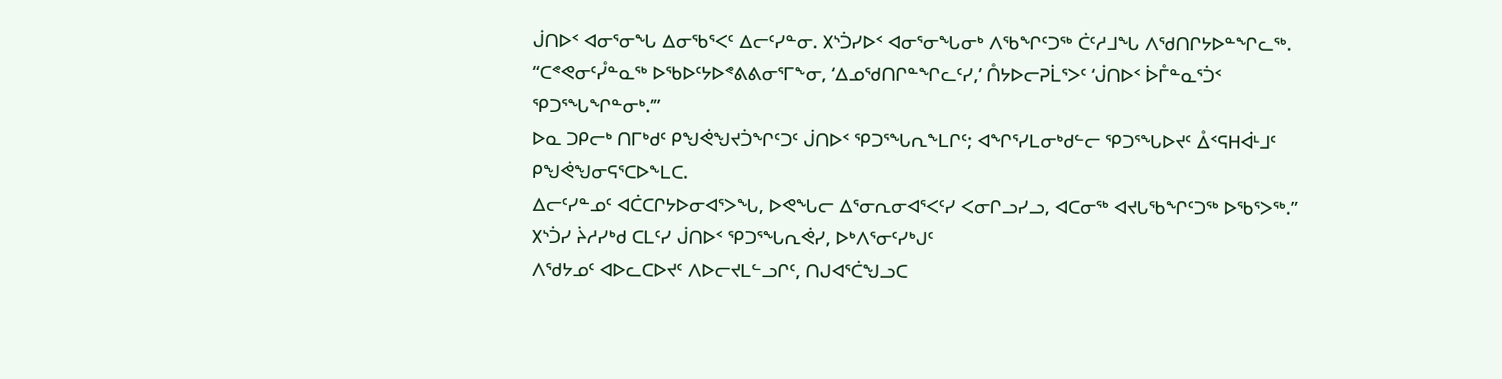ᒎᑎᐅᑉ ᐊᓂᕐᓂᖓ ᐃᓂᖃᕐᐸᑦ ᐃᓕᑦᓯᓐᓂ. ᙭ᔅᑑᓯᐅᑉ ᐊᓂᕐᓂᖓᓂᒃ ᐱᖃᖏᑦᑐᖅ ᑖᑦᓱᒧᖓ ᐱᖁᑎᒋᔭᐅᓐᖏᓚᖅ.
“ᑕᕝᕙᓂᑦᓮᓐᓇᖅ ᐅᖃᐅᑦᔭᐅᕝᕕᕕᓂᕐᒥᖕᓂ, ‘ᐃᓄᖁᑎᒋᓐᖏᓚᑦᓯ,’ ᑍᔭᐅᓕᕈᒫᕐᐳᑦ ‘ᒎᑎᐅᑉ ᐆᒤᓐᓇᕐᑑᑉ ᕿᑐᕐᖓᖏᓐᓂᒃ.’”
ᐅᓇ ᑐᑭᓕᒃ ᑎᒥᒃᑯᑦ ᑭᖑᕚᖑᔪᑑᖏᑦᑐᑦ ᒎᑎᐅᑉ ᕿᑐᕐᖓᕆᖕᒪᒋᑦ; ᐊᖏᕐᓯᒪᓂᒃᑯᓪᓕ ᕿᑐᕐᖓᐅᔪᑦ ᐂᑉᕋᕼᐋᒻᒧᑦ ᑭᖑᕚᖑᓂᕋᕐᑕᐅᖕᒪᑕ.
ᐃᓕᑦᓯᓐᓄᑦ ᐊᑖᑕᒋᔭᐅᓂᐊᕐᐳᖓ, ᐅᕙᖓᓕ ᐃᕐᓂᕆᓂᐊᕐᐸᑦᓯ ᐸᓂᒋᓗᓯᓗ, ᐊᑕᓂᖅ ᐊᔪᒐᖃᖏᑦᑐᖅ ᐅᖃᕐᐳᖅ.”
᙭ᔅᑑᓯ ᔩᓱᓯᒃᑯ ᑕᒪᑦᓯ ᒎᑎᐅᑉ ᕿᑐᕐᖓᕆᕚᓯ, ᐅᒃᐱᕐᓂᑦᓯᒃᒍᑦ
ᐱᖁᔭᓄᑦ ᐊᐅᓚᑕᐅᔪᑦ ᐱᐅᓕᔪᒪᓪᓗᒋᑦ, ᑎᒍᐊᕐᑖᖑᓗᑕ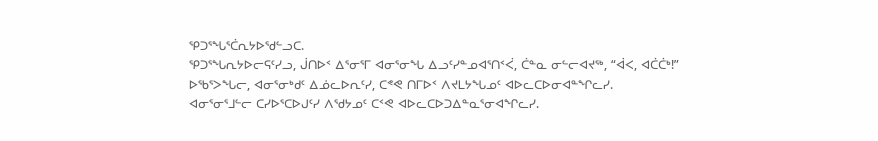ᕿᑐᕐᖓᕐᑖᕆᔭᐅᖁᓪᓗᑕ.
ᕿᑐᕐᖓᕆᔭᐅᓕᕋᑦᓯᓗ, ᒎᑎᐅᑉ ᐃᕐᓂᕐᒥ ᐊᓂᕐᓂᖓ ᐃᓗᑦᓯᓐᓄᐊᕐᑎᑉᐹ, ᑖᓐᓇ ᓂᓪᓕᐊᔪᖅ, “ᐋᐸ, ᐊᑖᑖᒃ!”
ᐅᖃᕐᐳᖓᓕ, ᐊᓂᕐᓂᒃᑯᑦ ᐃᓅᓚᐅᕆᑦᓯ, ᑕᕝᕙ ᑎᒥᐅᑉ ᐱᔪᒪᔭᖓᓄᑦ ᐊᐅᓚᑕᐅᓂᐊᓐᖏᓚᓯ.
ᐊᓂᕐᓂᕐᒧᓪᓕ ᑕᓯᐅᕐᑕᐅᒍᑦᓯ ᐱᖁᔭᓄᑦ ᑕᑉᕙ ᐊᐅᓚᑕᐅᑐᐃᓐᓇᕐᓂᐊᖏᓚᓯ.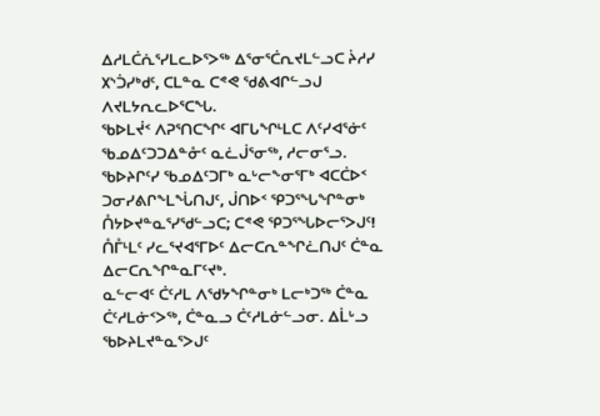ᐃᓱᒪᑖᕇᕐᓯᒪᓚᐅᕐᐳᖅ ᐃᕐᓂᕐᑖᕆᔪᒪᓪᓗᑕ ᔩᓱᓯ ᙭ᔅᑑᓯᒃᑯᑦ, ᑕᒪᓐᓇ ᑕᕝᕙ ᖁᕕᐊᒋᓪᓗᒍ ᐱᔪᒪᔭᕆᓚᐅᕐᑕᖓ.
ᖃᐅᒪᔫᑉ ᐱᕈᕐᑎᑕᖏᑦ ᐊᒥᒐᖏᒻᒪᑕ ᐱᑦᓯᐊᕐᓃᑦ ᖃᓄᐃᑦᑐᑐᐃᓐᓁᑦ ᓇᓛᒎᕐᓂᖅ, ᓱᓕᓂᕐᓗ.
ᖃᐅᔨᒋᑦᓯ ᖃᓄᐃᑦᑐᒥᒃ ᓇᒡᓕᖕᓂᕐᒥᒃ ᐊᑕᑖᐅᑉ ᑐᓂᓯᕕᒋᖕᒪᖔᑎᒍᑦ, ᒎᑎᐅᑉ ᕿᑐᕐᖓᖏᓐᓂᒃ ᑍᔭᐅᔪᓐᓇᕐᓯᖁᓪᓗᑕ; ᑕᕝᕙ ᕿᑐᕐᖓᐅᓕᕐᐳᒍᑦ! ᑍᒤᒻᒪᑦ ᓯᓚᕐᔪᐊᕐᒥᐅᑦ ᐃᓕᑕᕆᓐᖏᓛᑎᒍᑦ ᑖᓐᓇ ᐃᓕᑕᕆᖏᓐᓇᒥᑦᔪᒃ.
ᓇᓪᓕᐊᑦ ᑖᑦᓱᒪ ᐱᖁᔭᖏᓐᓂᒃ ᒪᓕᒃᑐᖅ ᑖᓐᓇ ᑖᑦᓱᒪᓃᑉᐳᖅ, ᑖᓐᓇᓗ ᑖᑦᓱᒪᓃᓪᓗᓂ. ᐃᒫᒡᓗ ᖃᐅᔨᒪᔪᓐᓇᕐᐳᒍᑦ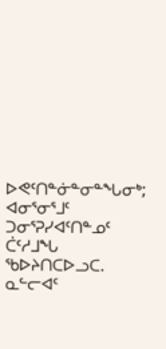ᐅᕙᑦᑎᓐᓃᓐᓂᓐᖓᓂᒃ; ᐊᓂᕐᓂᕐᒧᑦ ᑐᓂᕐᕈᓯᐊᑦᑎᓐᓄᑦ ᑖᑦᓱᒧᖓ ᖃᐅᔨᑎᑕᐅᓗᑕ.
ᓇᓪᓕᐊᑦ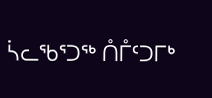ᓵᓚᖃᕐᑐᖅ ᑍᒤᑦᑐᒥᒃ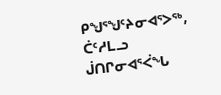ᑭᖑᕐᖑᑦᔨᓂᐊᕐᐳᖅ, ᑖᑦᓱᒪᓗ ᒎᑎᒋᓂᐊᕐᐹᖓ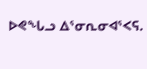ᐅᕙᖓᓗ ᐃᕐᓂᕆᓂᐊᕐᐸᕋ.